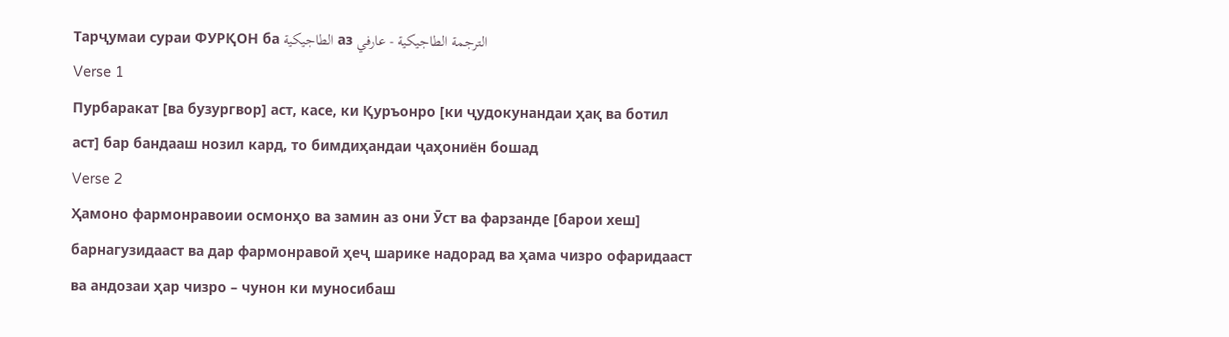Тарҷумаи сураи ФУРҚОН ба الطاجيكية аз الترجمة الطاجيكية - عارفي
Verse 1
Пурбаракат [ва бузургвор] аст, касе, ки Қуръонро [ки ҷудокунандаи ҳақ ва ботил аст] бар бандааш нозил кард, то бимдиҳандаи ҷаҳониён бошад
Verse 2
Ҳамоно фармонравоии осмонҳо ва замин аз они Ӯст ва фарзанде [барои хеш] барнагузидааст ва дар фармонравоӣ ҳеҷ шарике надорад ва ҳама чизро офаридааст ва андозаи ҳар чизро – чунон ки муносибаш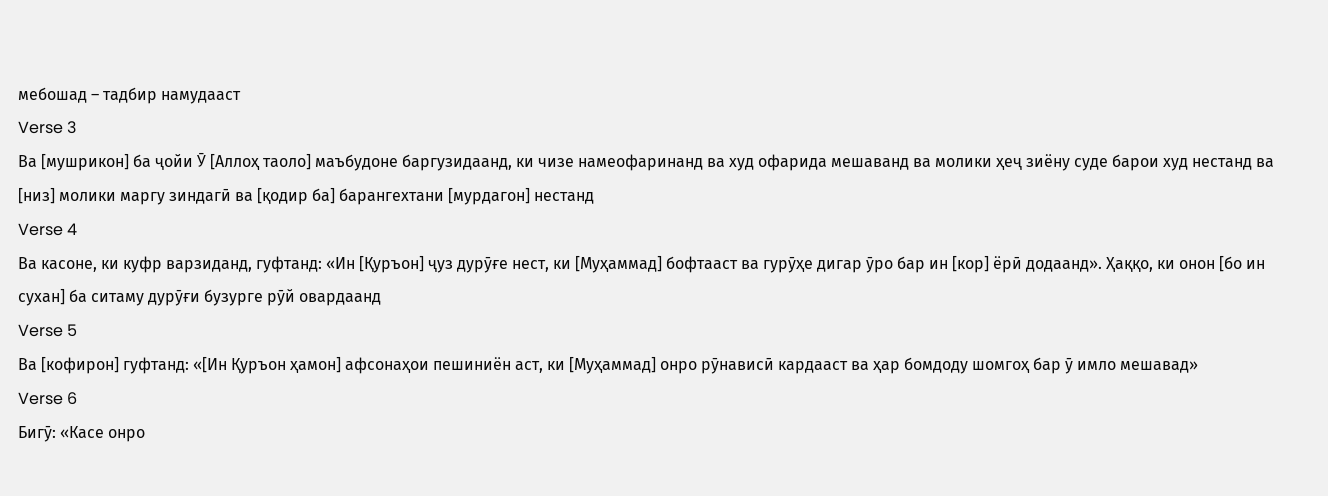мебошад – тадбир намудааст
Verse 3
Ва [мушрикон] ба ҷойи Ӯ [Аллоҳ таоло] маъбудоне баргузидаанд, ки чизе намеофаринанд ва худ офарида мешаванд ва молики ҳеҷ зиёну суде барои худ нестанд ва [низ] молики маргу зиндагӣ ва [қодир ба] барангехтани [мурдагон] нестанд
Verse 4
Ва касоне, ки куфр варзиданд, гуфтанд: «Ин [Қуръон] ҷуз дурӯғе нест, ки [Муҳаммад] бофтааст ва гурӯҳе дигар ӯро бар ин [кор] ёрӣ додаанд». Ҳаққо, ки онон [бо ин сухан] ба ситаму дурӯғи бузурге рӯй овардаанд
Verse 5
Ва [кофирон] гуфтанд: «[Ин Қуръон ҳамон] афсонаҳои пешиниён аст, ки [Муҳаммад] онро рӯнависӣ кардааст ва ҳар бомдоду шомгоҳ бар ӯ имло мешавад»
Verse 6
Бигӯ: «Касе онро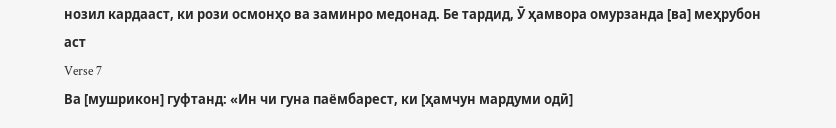нозил кардааст, ки рози осмонҳо ва заминро медонад. Бе тардид, Ӯ ҳамвора омурзанда [ва] меҳрубон аст
Verse 7
Ва [мушрикон] гуфтанд: «Ин чи гуна паёмбарест, ки [ҳамчун мардуми одӣ]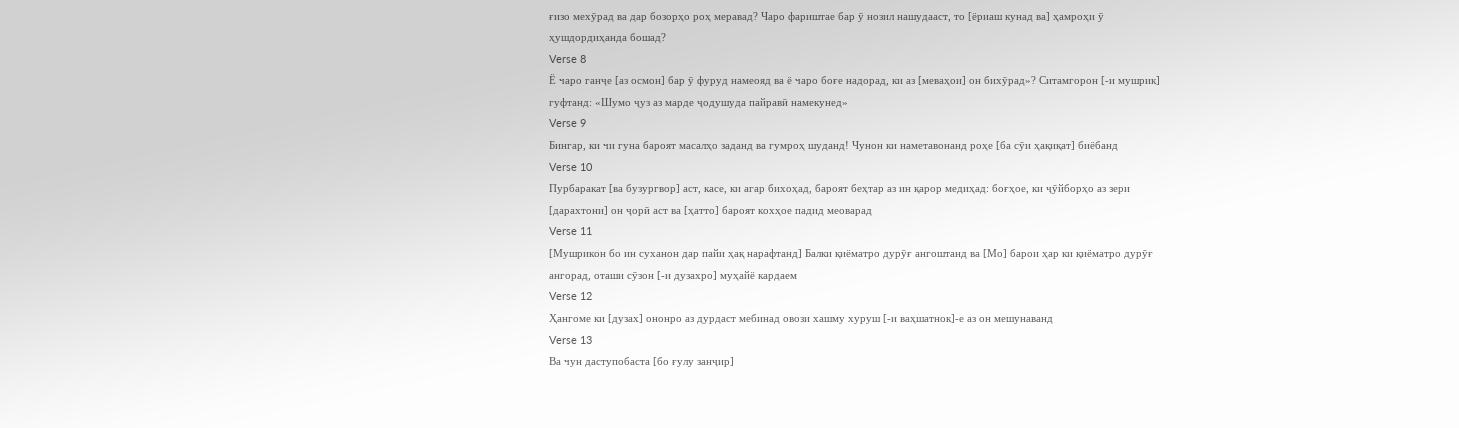ғизо мехӯрад ва дар бозорҳо роҳ меравад? Чаро фариштае бар ӯ нозил нашудааст, то [ёриаш кунад ва] ҳамроҳи ӯ ҳушдордиҳанда бошад?
Verse 8
Ё чаро ганҷе [аз осмон] бар ӯ фуруд намеояд ва ё чаро боғе надорад, ки аз [меваҳои] он бихӯрад»? Ситамгорон [-и мушрик] гуфтанд: «Шумо ҷуз аз марде ҷодушуда пайравӣ намекунед»
Verse 9
Бингар, ки чи гуна бароят масалҳо заданд ва гумроҳ шуданд! Чунон ки наметавонанд роҳе [ба сӯи ҳақиқат] биёбанд
Verse 10
Пурбаракат [ва бузургвор] аст, касе, ки агар бихоҳад, бароят беҳтар аз ин қарор медиҳад: боғҳое, ки ҷӯйборҳо аз зери [дарахтони] он ҷорӣ аст ва [ҳатто] бароят кохҳое падид меоварад
Verse 11
[Мушрикон бо ин суханон дар пайи ҳақ нарафтанд] Балки қиёматро дурӯғ ангоштанд ва [Мо] барои ҳар ки қиёматро дурӯғ ангорад, оташи сӯзон [-и дузахро] муҳайё кардаем
Verse 12
Ҳангоме ки [дузах] ононро аз дурдаст мебинад овози хашму хуруш [-и ваҳшатнок]-е аз он мешунаванд
Verse 13
Ва чун даступобаста [бо ғулу занҷир]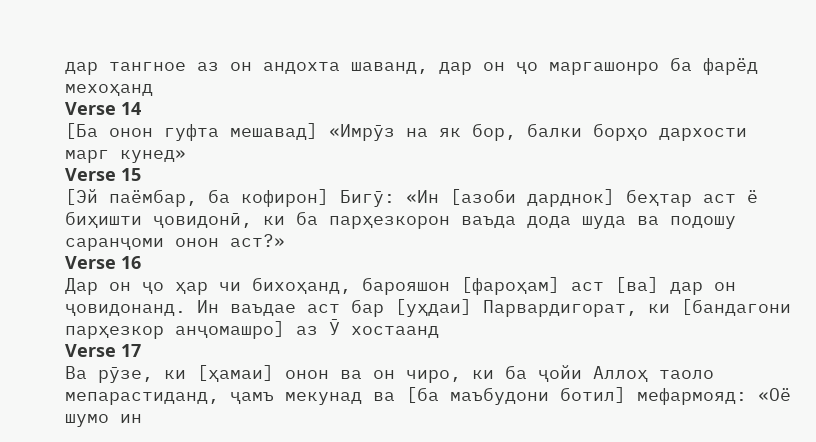дар тангное аз он андохта шаванд, дар он ҷо маргашонро ба фарёд мехоҳанд
Verse 14
[Ба онон гуфта мешавад] «Имрӯз на як бор, балки борҳо дархости марг кунед»
Verse 15
[Эй паёмбар, ба кофирон] Бигӯ: «Ин [азоби дарднок] беҳтар аст ё биҳишти ҷовидонӣ, ки ба парҳезкорон ваъда дода шуда ва подошу саранҷоми онон аст?»
Verse 16
Дар он ҷо ҳар чи бихоҳанд, барояшон [фароҳам] аст [ва] дар он ҷовидонанд. Ин ваъдае аст бар [уҳдаи] Парвардигорат, ки [бандагони парҳезкор анҷомашро] аз Ӯ хостаанд
Verse 17
Ва рӯзе, ки [ҳамаи] онон ва он чиро, ки ба ҷойи Аллоҳ таоло мепарастиданд, ҷамъ мекунад ва [ба маъбудони ботил] мефармояд: «Оё шумо ин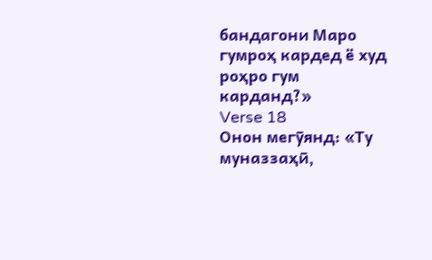бандагони Маро гумроҳ кардед ё худ роҳро гум карданд?»
Verse 18
Онон мегӯянд: «Ту муназзаҳӣ,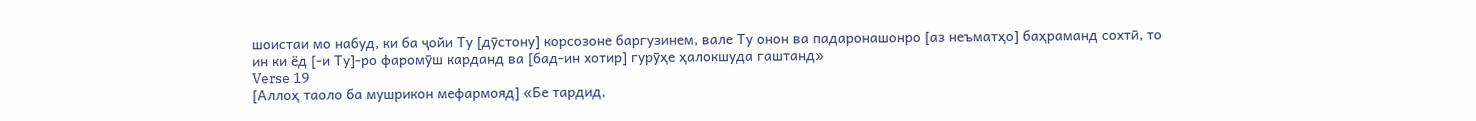шоистаи мо набуд, ки ба ҷойи Ту [дӯстону] корсозоне баргузинем, вале Ту онон ва падаронашонро [аз неъматҳо] баҳраманд сохтӣ, то ин ки ёд [-и Ту]-ро фаромӯш карданд ва [бад-ин хотир] гурӯҳе ҳалокшуда гаштанд»
Verse 19
[Аллоҳ таоло ба мушрикон мефармояд] «Бе тардид,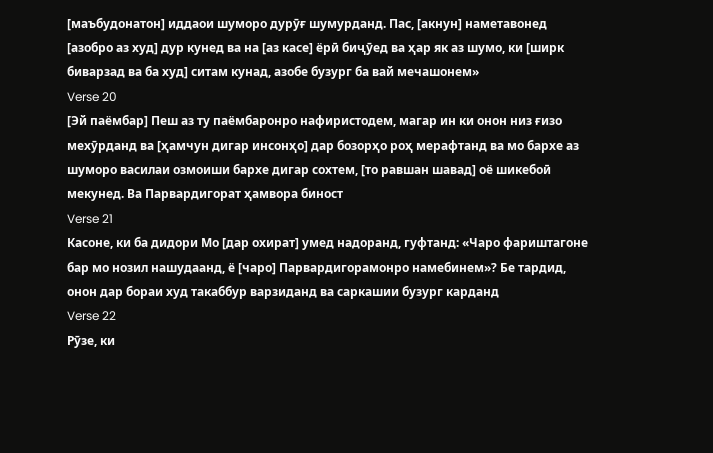[маъбудонатон] иддаои шуморо дурӯғ шумурданд. Пас, [акнун] наметавонед [азобро аз худ] дур кунед ва на [аз касе] ёрӣ биҷӯед ва ҳар як аз шумо, ки [ширк биварзад ва ба худ] ситам кунад, азобе бузург ба вай мечашонем»
Verse 20
[Эй паёмбар] Пеш аз ту паёмбаронро нафиристодем, магар ин ки онон низ ғизо мехӯрданд ва [ҳамчун дигар инсонҳо] дар бозорҳо роҳ мерафтанд ва мо бархе аз шуморо василаи озмоиши бархе дигар сохтем, [то равшан шавад] оё шикебоӣ мекунед. Ва Парвардигорат ҳамвора биност
Verse 21
Касоне, ки ба дидори Мо [дар охират] умед надоранд, гуфтанд: «Чаро фариштагоне бар мо нозил нашудаанд, ё [чаро] Парвардигорамонро намебинем»? Бе тардид, онон дар бораи худ такаббур варзиданд ва саркашии бузург карданд
Verse 22
Рӯзе, ки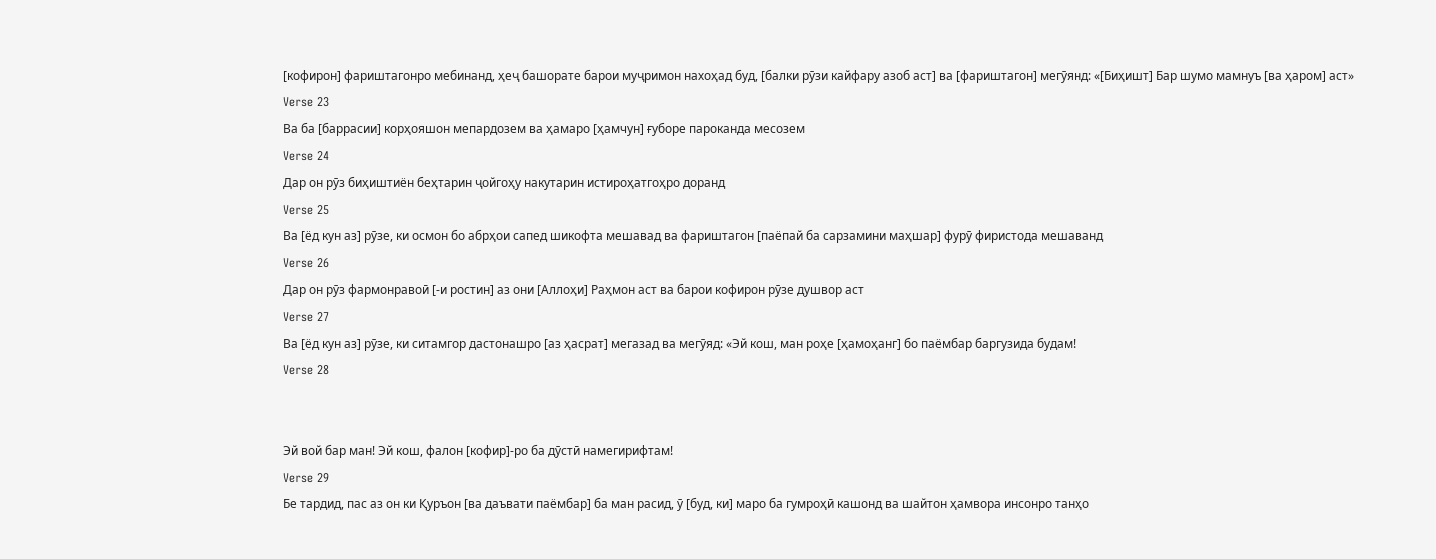[кофирон] фариштагонро мебинанд, ҳеҷ башорате барои муҷримон нахоҳад буд, [балки рӯзи кайфару азоб аст] ва [фариштагон] мегӯянд: «[Биҳишт] Бар шумо мамнуъ [ва ҳаром] аст»
Verse 23
Ва ба [баррасии] корҳояшон мепардозем ва ҳамаро [ҳамчун] ғуборе пароканда месозем
Verse 24
Дар он рӯз биҳиштиён беҳтарин ҷойгоҳу накутарин истироҳатгоҳро доранд
Verse 25
Ва [ёд кун аз] рӯзе, ки осмон бо абрҳои сапед шикофта мешавад ва фариштагон [паёпай ба сарзамини маҳшар] фурӯ фиристода мешаванд
Verse 26
Дар он рӯз фармонравоӣ [-и ростин] аз они [Аллоҳи] Раҳмон аст ва барои кофирон рӯзе душвор аст
Verse 27
Ва [ёд кун аз] рӯзе, ки ситамгор дастонашро [аз ҳасрат] мегазад ва мегӯяд: «Эй кош, ман роҳе [ҳамоҳанг] бо паёмбар баргузида будам!
Verse 28


Эй вой бар ман! Эй кош, фалон [кофир]-ро ба дӯстӣ намегирифтам!
Verse 29
Бе тардид, пас аз он ки Қуръон [ва даъвати паёмбар] ба ман расид, ӯ [буд, ки] маро ба гумроҳӣ кашонд ва шайтон ҳамвора инсонро танҳо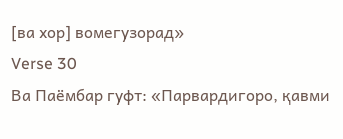[ва хор] вомегузорад»
Verse 30
Ва Паёмбар гуфт: «Парвардигоро, қавми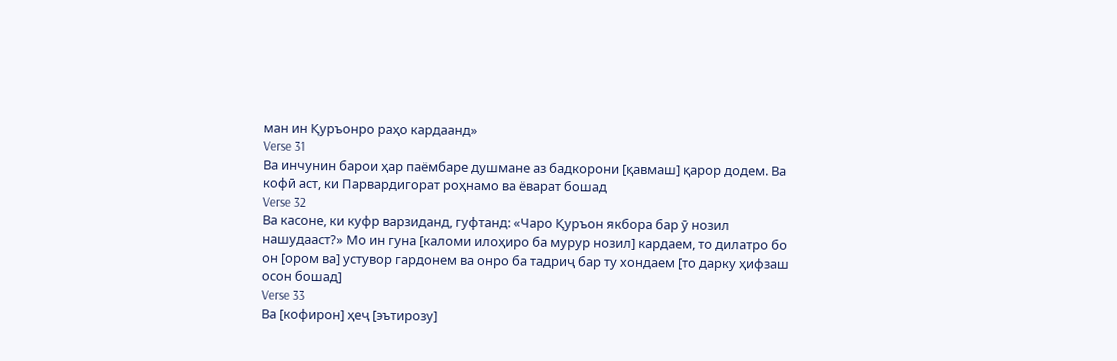ман ин Қуръонро раҳо кардаанд»
Verse 31
Ва инчунин барои ҳар паёмбаре душмане аз бадкорони [қавмаш] қарор додем. Ва кофӣ аст, ки Парвардигорат роҳнамо ва ёварат бошад
Verse 32
Ва касоне, ки куфр варзиданд, гуфтанд: «Чаро Қуръон якбора бар ӯ нозил нашудааст?» Мо ин гуна [каломи илоҳиро ба мурур нозил] кардаем, то дилатро бо он [ором ва] устувор гардонем ва онро ба тадриҷ бар ту хондаем [то дарку ҳифзаш осон бошад]
Verse 33
Ва [кофирон] ҳеҷ [эътирозу]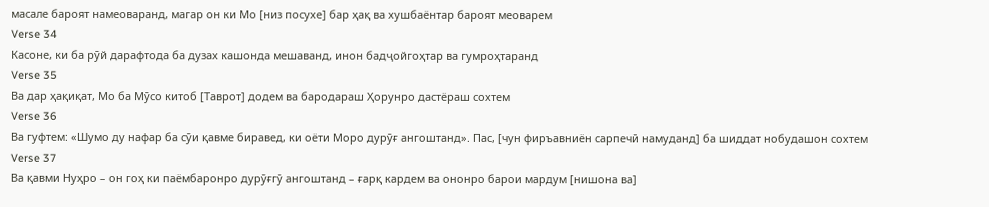масале бароят намеоваранд, магар он ки Мо [низ посухе] бар ҳақ ва хушбаёнтар бароят меоварем
Verse 34
Касоне, ки ба рӯй дарафтода ба дузах кашонда мешаванд, инон бадҷойгоҳтар ва гумроҳтаранд
Verse 35
Ва дар ҳақиқат, Мо ба Мӯсо китоб [Таврот] додем ва бародараш Ҳорунро дастёраш сохтем
Verse 36
Ва гуфтем: «Шумо ду нафар ба сӯи қавме биравед, ки оёти Моро дурӯғ ангоштанд». Пас, [чун фиръавниён сарпечӣ намуданд] ба шиддат нобудашон сохтем
Verse 37
Ва қавми Нуҳро – он гоҳ ки паёмбаронро дурӯғгӯ ангоштанд – ғарқ кардем ва ононро барои мардум [нишона ва]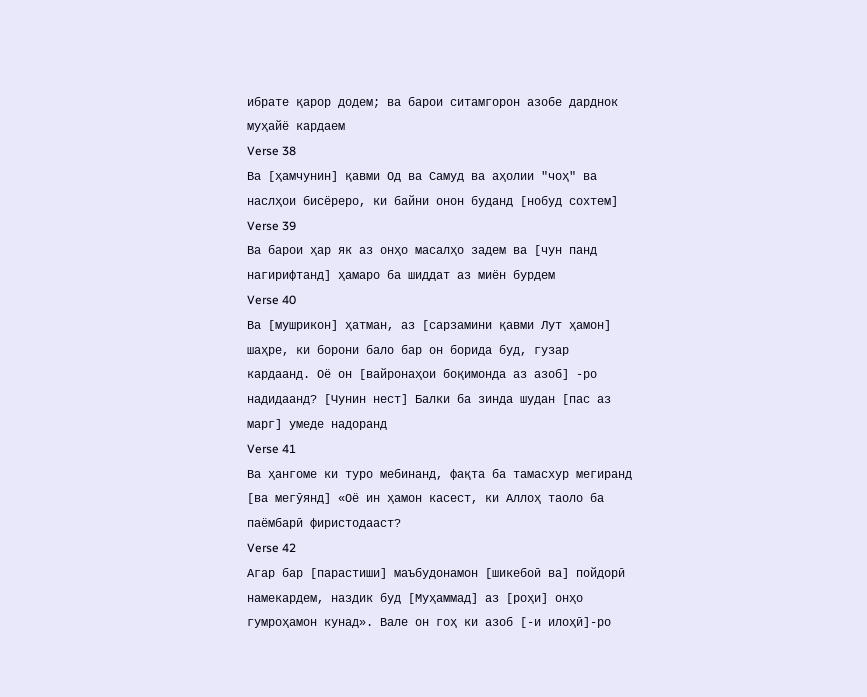ибрате қарор додем; ва барои ситамгорон азобе дарднок муҳайё кардаем
Verse 38
Ва [ҳамчунин] қавми Од ва Самуд ва аҳолии "чоҳ" ва наслҳои бисёреро, ки байни онон буданд [нобуд сохтем]
Verse 39
Ва барои ҳар як аз онҳо масалҳо задем ва [чун панд нагирифтанд] ҳамаро ба шиддат аз миён бурдем
Verse 40
Ва [мушрикон] ҳатман, аз [сарзамини қавми Лут ҳамон] шаҳре, ки борони бало бар он борида буд, гузар кардаанд. Оё он [вайронаҳои боқимонда аз азоб] -ро надидаанд? [Чунин нест] Балки ба зинда шудан [пас аз марг] умеде надоранд
Verse 41
Ва ҳангоме ки туро мебинанд, фақта ба тамасхур мегиранд [ва мегӯянд] «Оё ин ҳамон касест, ки Аллоҳ таоло ба паёмбарӣ фиристодааст?
Verse 42
Агар бар [парастиши] маъбудонамон [шикебоӣ ва] пойдорӣ намекардем, наздик буд [Муҳаммад] аз [роҳи] онҳо гумроҳамон кунад». Вале он гоҳ ки азоб [-и илоҳӣ]-ро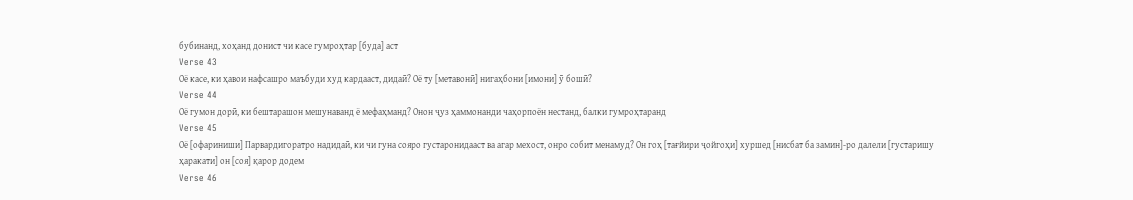бубинанд, хоҳанд донист чи касе гумроҳтар [буда] аст
Verse 43
Оё касе, ки ҳавои нафсашро маъбуди худ кардааст, дидаӣ? Оё ту [метавонӣ] нигаҳбони [имони] ӯ бошӣ?
Verse 44
Оё гумон дорӣ, ки бештарашон мешунаванд ё мефаҳманд? Онон ҷуз ҳаммонанди чаҳорпоён нестанд, балки гумроҳтаранд
Verse 45
Оё [офариниши] Парвардигоратро надидаӣ, ки чи гуна сояро густаронидааст ва агар мехост, онро собит менамуд? Он гоҳ [тағйири ҷойгоҳи] хуршед [нисбат ба замин]-ро далели [густаришу ҳаракати] он [соя] қарор додем
Verse 46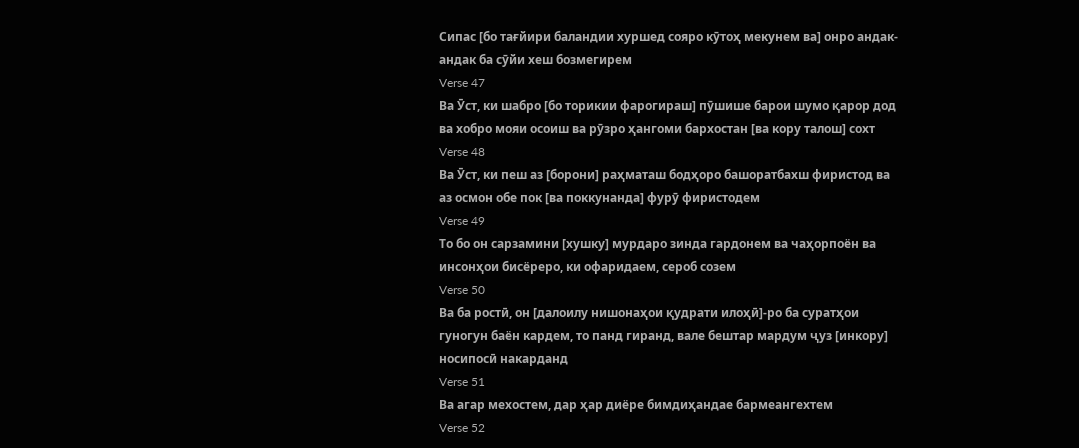Сипас [бо тағйири баландии хуршед сояро кӯтоҳ мекунем ва] онро андак-андак ба сӯйи хеш бозмегирем
Verse 47
Ва Ӯст, ки шабро [бо торикии фарогираш] пӯшише барои шумо қарор дод ва хобро мояи осоиш ва рӯзро ҳангоми бархостан [ва кору талош] сохт
Verse 48
Ва Ӯст, ки пеш аз [борони] раҳматаш бодҳоро башоратбахш фиристод ва аз осмон обе пок [ва поккунанда] фурӯ фиристодем
Verse 49
То бо он сарзамини [хушку] мурдаро зинда гардонем ва чаҳорпоён ва инсонҳои бисёреро, ки офаридаем, сероб созем
Verse 50
Ва ба ростӣ, он [далоилу нишонаҳои қудрати илоҳӣ]-ро ба суратҳои гуногун баён кардем, то панд гиранд, вале бештар мардум ҷуз [инкору] носипосӣ накарданд
Verse 51
Ва агар мехостем, дар ҳар диёре бимдиҳандае бармеангехтем
Verse 52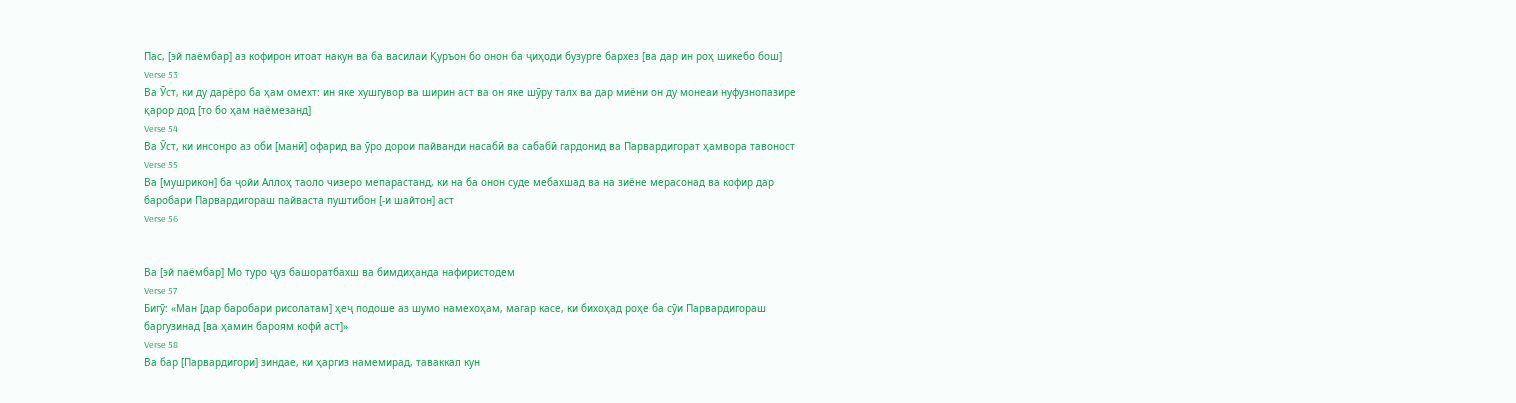Пас, [эй паёмбар] аз кофирон итоат накун ва ба василаи Қуръон бо онон ба ҷиҳоди бузурге бархез [ва дар ин роҳ шикебо бош]
Verse 53
Ва Ӯст, ки ду дарёро ба ҳам омехт: ин яке хушгувор ва ширин аст ва он яке шӯру талх ва дар миёни он ду монеаи нуфузнопазире қарор дод [то бо ҳам наёмезанд]
Verse 54
Ва Ӯст, ки инсонро аз оби [манӣ] офарид ва ӯро дорои пайванди насабӣ ва сабабӣ гардонид ва Парвардигорат ҳамвора тавоност
Verse 55
Ва [мушрикон] ба ҷойи Аллоҳ таоло чизеро мепарастанд, ки на ба онон суде мебахшад ва на зиёне мерасонад ва кофир дар баробари Парвардигораш пайваста пуштибон [-и шайтон] аст
Verse 56


Ва [эй паёмбар] Мо туро ҷуз башоратбахш ва бимдиҳанда нафиристодем
Verse 57
Бигӯ: «Ман [дар баробари рисолатам] ҳеҷ подоше аз шумо намехоҳам, магар касе, ки бихоҳад роҳе ба сӯи Парвардигораш баргузинад [ва ҳамин бароям кофӣ аст]»
Verse 58
Ва бар [Парвардигори] зиндае, ки ҳаргиз намемирад, таваккал кун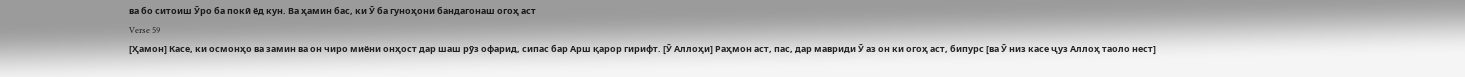ва бо cитоиш Ӯро ба покӣ ёд кун. Ва ҳамин бас, ки Ӯ ба гуноҳони бандагонаш огоҳ аст
Verse 59
[Ҳамон] Касе, ки осмонҳо ва замин ва он чиро миёни онҳост дар шаш рӯз офарид, сипас бар Арш қарор гирифт. [Ӯ Аллоҳи] Раҳмон аст, пас, дар мавриди Ӯ аз он ки огоҳ аст, бипурс [ва Ӯ низ касе ҷуз Аллоҳ таоло нест]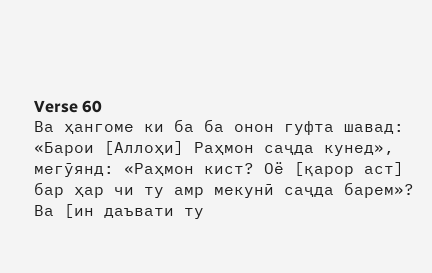Verse 60
Ва ҳангоме ки ба ба онон гуфта шавад: «Барои [Аллоҳи] Раҳмон саҷда кунед», мегӯянд: «Раҳмон кист? Оё [қарор аст] бар ҳар чи ту амр мекунӣ саҷда барем»? Ва [ин даъвати ту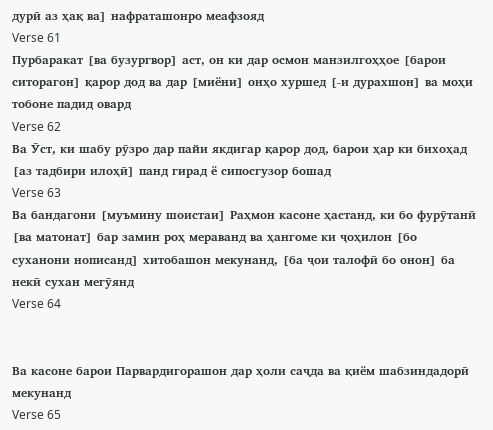дурӣ аз ҳақ ва] нафраташонро меафзояд
Verse 61
Пурбаракат [ва бузургвор] аст, он ки дар осмон манзилгоҳҳое [барои ситорагон] қарор дод ва дар [миёни] онҳо хуршед [-и дурахшон] ва моҳи тобоне падид овард
Verse 62
Ва Ӯст, ки шабу рӯзро дар пайи якдигар қарор дод, барои ҳар ки бихоҳад [аз тадбири илоҳӣ] панд гирад ё сипосгузор бошад
Verse 63
Ва бандагони [муъмину шоистаи] Раҳмон касоне ҳастанд, ки бо фурӯтанӣ [ва матонат] бар замин роҳ мераванд ва ҳангоме ки ҷоҳилон [бо суханони нописанд] хитобашон мекунанд, [ба ҷои талофӣ бо онон] ба некӣ сухан мегӯянд
Verse 64


Ва касоне барои Парвардигорашон дар ҳоли саҷда ва қиём шабзиндадорӣ мекунанд
Verse 65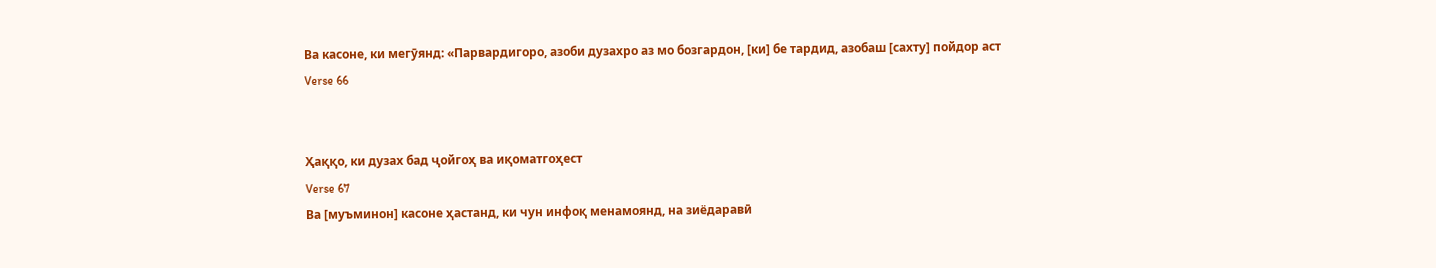Ва касоне, ки мегӯянд: «Парвардигоро, азоби дузахро аз мо бозгардон, [ки] бе тардид, азобаш [сахту] пойдор аст
Verse 66


Ҳаққо, ки дузах бад ҷойгоҳ ва иқоматгоҳест
Verse 67
Ва [муъминон] касоне ҳастанд, ки чун инфоқ менамоянд, на зиёдаравӣ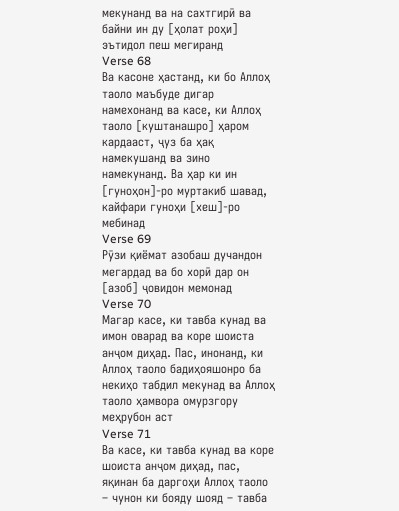мекунанд ва на сахтгирӣ ва байни ин ду [ҳолат роҳи] эътидол пеш мегиранд
Verse 68
Ва касоне ҳастанд, ки бо Аллоҳ таоло маъбуде дигар намехонанд ва касе, ки Аллоҳ таоло [куштанашро] ҳаром кардааст, ҷуз ба ҳақ намекушанд ва зино намекунанд. Ва ҳар ки ин [гуноҳон]-ро муртакиб шавад, кайфари гуноҳи [хеш]-ро мебинад
Verse 69
Рӯзи қиёмат азобаш дучандон мегардад ва бо хорӣ дар он [азоб] ҷовидон мемонад
Verse 70
Магар касе, ки тавба кунад ва имон оварад ва коре шоиста анҷом диҳад. Пас, инонанд, ки Аллоҳ таоло бадиҳояшонро ба некиҳо табдил мекунад ва Аллоҳ таоло ҳамвора омурзгору меҳрубон аст
Verse 71
Ва касе, ки тавба кунад ва коре шоиста анҷом диҳад, пас, яқинан ба даргоҳи Аллоҳ таоло – чунон ки бояду шояд – тавба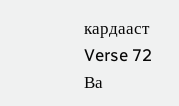кардааст
Verse 72
Ва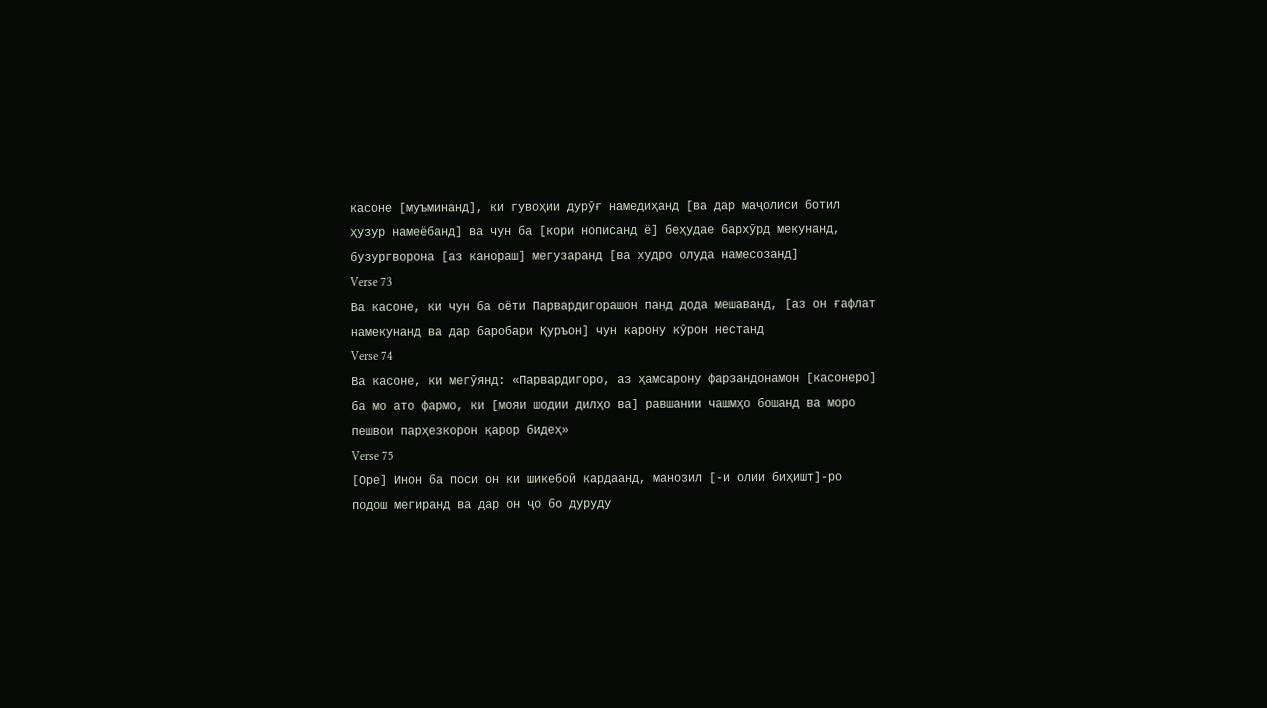касоне [муъминанд], ки гувоҳии дурӯғ намедиҳанд [ва дар маҷолиси ботил ҳузур намеёбанд] ва чун ба [кори нописанд ё] беҳудае бархӯрд мекунанд, бузургворона [аз канораш] мегузаранд [ва худро олуда намесозанд]
Verse 73
Ва касоне, ки чун ба оёти Парвардигорашон панд дода мешаванд, [аз он ғафлат намекунанд ва дар баробари Қуръон] чун карону кӯрон нестанд
Verse 74
Ва касоне, ки мегӯянд: «Парвардигоро, аз ҳамсарону фарзандонамон [касонеро] ба мо ато фармо, ки [мояи шодии дилҳо ва] равшании чашмҳо бошанд ва моро пешвои парҳезкорон қарор бидеҳ»
Verse 75
[Оре] Инон ба поси он ки шикебоӣ кардаанд, манозил [-и олии биҳишт]-ро подош мегиранд ва дар он ҷо бо дуруду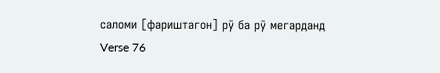саломи [фариштагон] рӯ ба рӯ мегарданд
Verse 76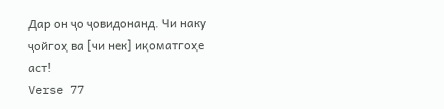Дар он ҷо ҷовидонанд. Чи наку ҷойгоҳ ва [чи нек] иқоматгоҳе аст!
Verse 77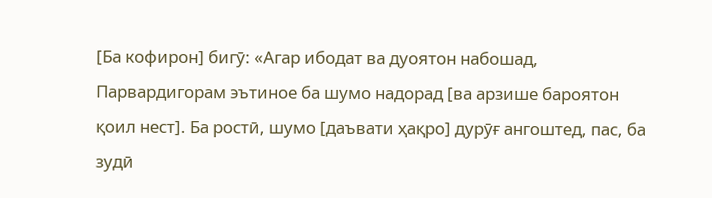[Ба кофирон] бигӯ: «Агар ибодат ва дуоятон набошад, Парвардигорам эътиное ба шумо надорад [ва арзише бароятон қоил нест]. Ба ростӣ, шумо [даъвати ҳақро] дурӯғ ангоштед, пас, ба зудӣ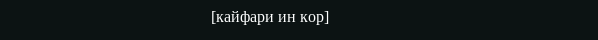[кайфари ин кор]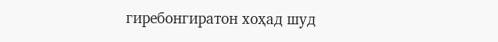гиребонгиратон хоҳад шуд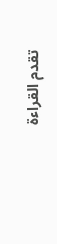تقدم القراءة